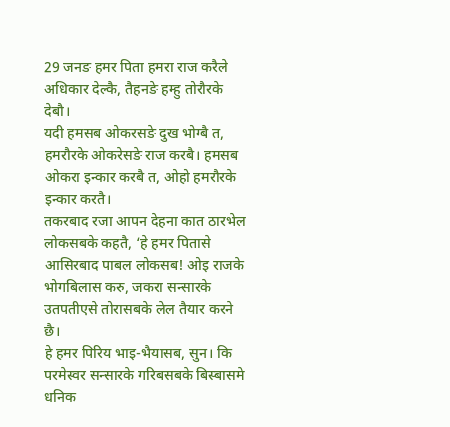29 जनङ हमर पिता हमरा राज करैले अधिकार देल्कै, तैहनङे हम्हु तोरौरके देबौ।
यदी हमसब ओकरसङे दुख भोग्बै त, हमरौरके ओकरेसङे राज करबै। हमसब ओकरा इन्कार करबै त, ओहो हमरौरके इन्कार करतै।
तकरबाद रजा आपन देहना कात ठारभेल लोकसबके कहतै, ‘हे हमर पितासे आसिरबाद पाबल लोकसब! ओइ राजके भोगबिलास करु, जकरा सन्सारके उतपतीएसे तोरासबके लेल तैयार करने छै।
हे हमर पिरिय भाइ-भैयासब, सुन। कि परमेस्वर सन्सारके गरिबसबके बिस्बासमे धनिक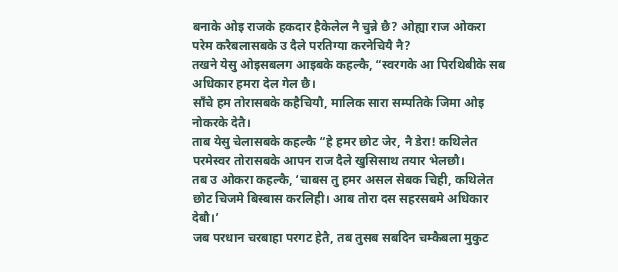बनाके ओइ राजके हकदार हैकेलेल नै चुन्ने छै? ओह्या राज ओकरा परेम करैबलासबके उ दैले परतिग्या करनेचियै नै?
तखने येसु ओइसबलग आइबके कहल्कै, “स्वरगके आ पिरथिबीके सब अधिकार हमरा देल गेल छै।
साँचे हम तोरासबके कहैचियौ, मालिक सारा सम्पतिके जिमा ओइ नोकरके देतै।
ताब येसु चेलासबके कहल्कै “हे हमर छोट जेर, नै डेरा! कथिलेत परमेस्वर तोरासबके आपन राज दैले खुसिसाथ तयार भेलछौ।
तब उ ओकरा कहल्कै, ‘चाबस तु हमर असल सेबक चिही, कथिलेत छोट चिजमे बिस्बास करलिही। आब तोरा दस सहरसबमे अधिकार देबौ।’
जब परधान चरबाहा परगट हेतै, तब तुसब सबदिन चम्कैबला मुकुट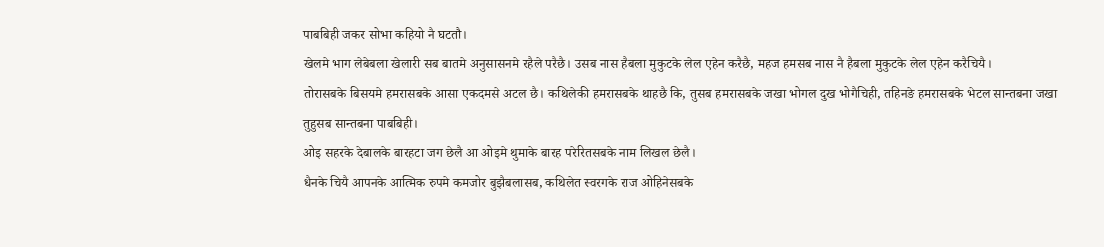पाबबिही जकर सोभा कहियो नै घटतौ।
खेलमे भाग लेबेबला खेलारी सब बातमे अनुसासनमे रहैले परैछै। उसब नास हैबला मुकुटके लेल एहेन करैछै, महज हमसब नास नै हैबला मुकुटके लेल एहेन करैचियै।
तोरासबके बिसयमे हमरासबके आसा एकदमसे अटल छै। कथिलेकी हमरासबके थाहछै कि, तुसब हमरासबके जखा भोगल दुख भोगैचिही, तहिनङे हमरासबके भेटल सान्तबना जखा तुहुसब सान्तबना पाबबिही।
ओइ सहरके देबालके बारहटा जग छेलै आ ओइमे थुमाके बारह परेरितसबके नाम लिखल छेलै।
धैनके चियै आपनके आत्मिक रुपमे कमजोर बुझैबलासब, कथिलेत स्वरगके राज ओहिनेसबके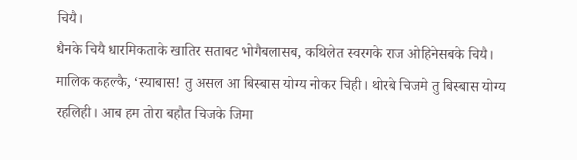चियै।
धैनके चियै धारमिकताके खातिर सताबट भोगैबलासब, कथिलेत स्वरगके राज ओहिनेसबके चियै।
मालिक कहल्कै, ‘स्याबास! तु असल आ बिस्बास योग्य नोकर चिही। थोरबे चिजमे तु बिस्बास योग्य रहलिही। आब हम तोरा बहौत चिजके जिमा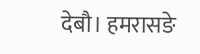देबौ। हमरासङे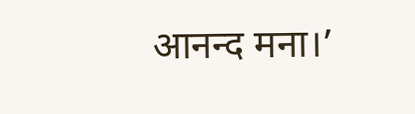आनन्द मना।’